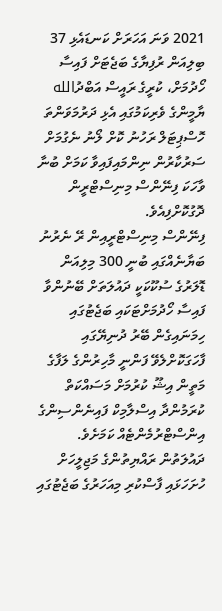2021 ވަނަ އަހަރަށް ކަނޑައެޅި 37 ބިލިއަން ރުފިޔާގެ ބަޖެޓަށް ފައިސާ ހޯދުމަށް، ކުރީގެ ރައީސް އަބްދުالله ޔާމީންގެ ވެރިކަމުގައި އެޅި ދަރުމަވަންތަ ހޮސްޕިޓަލް ރަހުނު ކޮށް ލޯނު ނެގުމަށް ސަރުކާރުން ނިންމައިފައިވާ ކަމަށް ބުނާ ވާހަކަ ފިނޭންސް މިނިސްޓްރީން ދޮގުކޮށްފިއެވެ.
ފިނޭންސް މިނިސްޓްރީއިން ރޭ ނެރުނު ބަޔާނެއްގައި ބުނީ 300 މިލިއަން ޑޮލަރުގެ ސުކޫކަކީ ދައުލަތަށް ބޭނުންވާ ފައިސާ ހޯދުމަށްޓަކައި ބަޖެޓުގައި ހިމަނައިގެން ބޭރު ދުނިޔޭގައި ފާހަގަކޮށްލެވޭ ފަންނީ މާހިރުންގެ ލަފާގެ މަތީން އިޝޫ ކުރުމަށް މަސައްކަތް ކުރަމުންދާ އިސްލާމިކް ފައިނެންސިންގެ އިންސްޓްރުމެންޓެއް ކަމަށެވެ.
ދައުލަތުން ރައްޔިތުންގެ މަޖިލީހަށް ހުށަހަޅައި ފާސްކުރި މިއަހަރުގެ ބަޖެޓުގައި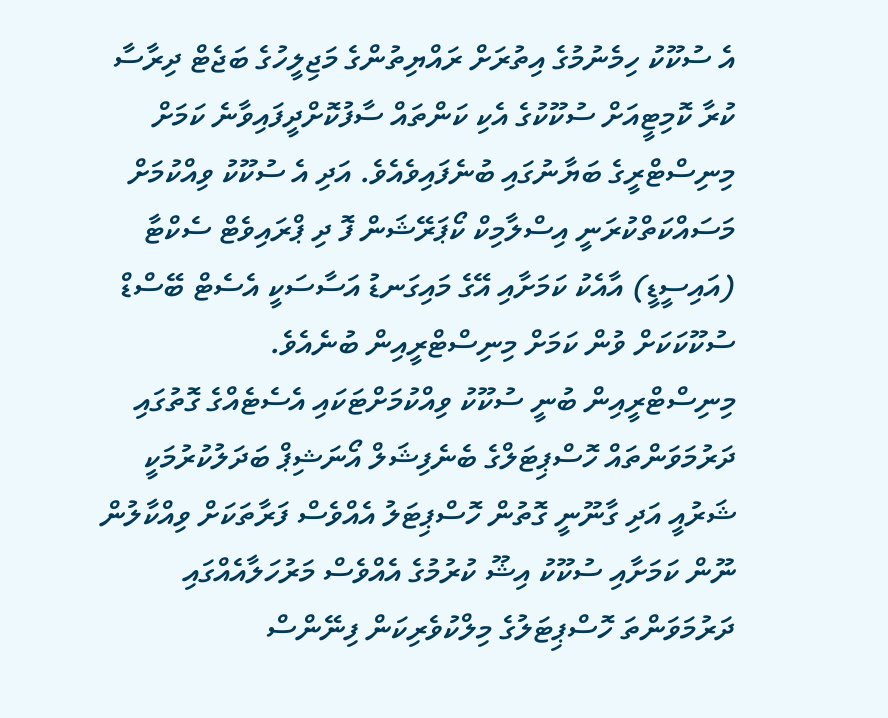އެ ސުކޫކު ހިމެނުމުގެ އިތުރަށް ރައްޔިތުންގެ މަޖިލީހުގެ ބަޖެޓް ދިރާސާ ކުރާ ކޮމިޓީއަށް ސުކޫކުގެ އެކި ކަންތައް ސާފުކޮށްދީފައިވާނެ ކަމަށް މިނިސްޓްރީގެ ބަޔާނުގައި ބުނެފައިވެއެވެ. އަދި އެ ސުކޫކު ވިއްކުމަށް މަސައްކަތްކުރަނީ އިސްލާމިކް ކޯޕަރޭޝަން ފޮ ދި ޕްރައިވެޓް ސެކްޓާ (އައިސީޑީ) އާއެކު ކަމަށާއި އޭގެ މައިގަނޑު އަސާސަކީ އެސެޓް ބޭސްޑް ސުކޫކަކަށް ވުން ކަމަށް މިނިސްޓްރީއިން ބުނެއެވެ.
މިނިސްޓްރީއިން ބުނީ ސުކޫކު ވިއްކުމަށްޓަކައި އެސެޓެއްގެ ގޮތުގައި ދަރުމަވަންތައް ހޮސްޕިޓަލްގެ ބެނެފިޝަލް އޯނަޝިޕް ބަދަލުކުރުމަކީ ޝަރުއީ އަދި ގާނޫނީ ގޮތުން ހޮސްޕިޓަލު އެއްވެސް ފަރާތަކަށް ވިއްކާލުން ނޫން ކަމަށާއި ސުކޫކު އިޝޫ ކުރުމުގެ އެއްވެސް މަރުހަލާއެއްގައި ދަރުމަވަންތަ ހޮސްޕިޓަލުގެ މިލްކުވެރިކަން ފިނޭންސް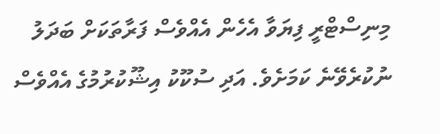މިނިސްޓްރީ ފިޔަވާ އެހެން އެއްވެސް ފަރާތަކަށް ބަދަލު ނުކުރެވޭނެ ކަމަށެވެ. އަދި ސުކޫކު އިޝޫކުރުމުގެ އެއްވެސް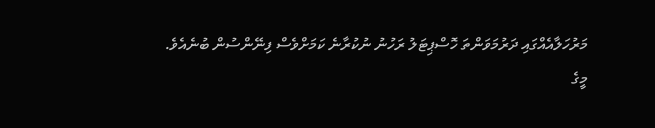މަރުހަލާއެއްގައި ދަރުމަވަންތަ ހޮސްޕިޓަލު ރަހުނު ނުކުރާނެ ކަމަށްވެސް ފިނޭންސުން ބުނެއެވެ.
މީގެ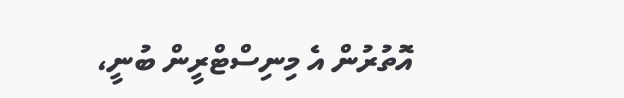އޮތުރުން އެ މިނިސްޓްރީން ބުނީ،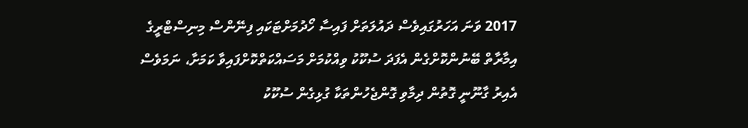2017 ވަނަ އަހަރުގައިވެސް ދައުލަތަށް ފައިސާ ހޯދުމަށްޓަކައި ފިނޭންސް މިނިސްޓްރީގެ އިމާރާތް ބޭނުންކޮށްގެން އެފަދަ ސުކޫކު ވިއްކުމަށް މަސައްކަތްކޮށްފައިވާ ކަމަށާ، ނަމަވެސް އެއިރު ގާނޫނީ ގޮތުން ދިމާވި ގޮންޖެހުންތަކާ ގުޅިގެން ސުކޫކު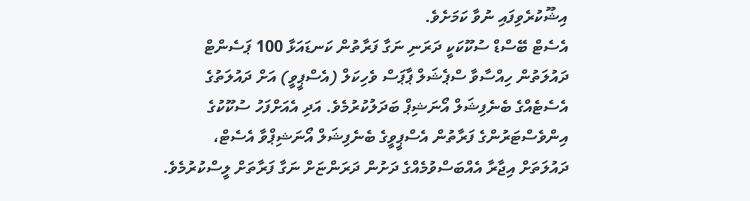އިޝޫކުރެވިފައި ނުވާ ކަމަށެވެ.
އެސެޓް ބޭސްޑް ސުކޫކަކީ ދަރަނި ނަގާ ފަރާތުން ކަނޑައަޅާ 100 ޕަސެންޓް ދައުލަތުން ހިއްސާވާ ސްޕެޝަލް ޕާޕަސް ވެހިކަލް (އެސްޕީވީ) އަށް ދައުލަތުގެ އެސެޓެއްގެ ބެނެފިޝަލް އޯނަޝިޕް ބަދަލުކުރުމެވެ. އަދި އެއަށްފަހު ސުކޫކުގެ އިންވެސްޓަރުންގެ ފަރާތުން އެސްޕީވީގެ ބެނެފިޝަލް އޯނަޝިޕްވާ އެސެޓް، ދައުލަތަށް އިޖާރާ އެއްބަސްވުމެއްގެ ދަށުން ދަރަންޏަށް ނަގާ ފަރާތަށް ލީސްކުރުމެވެ.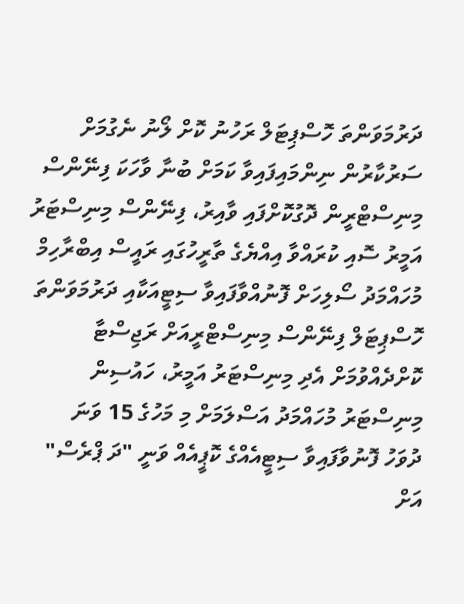ދަރުމަވަންތަ ހޮސްޕިޓަލް ރަހުނު ކޮށް ލޯނު ނެގުމަށް ސަރުކާރުން ނިންމައިފައިވާ ކަމަށް ބުނާ ވާހަކަ ފިނޭންސް މިނިސްޓްރީން ދޮގުކޮށްފައި ވާއިރު، ފިނޭންސް މިނިސްޓަރު އަމީރު ސޮއި ކުރައްވާ އިއްޔެގެ ތާރީހުގައި ރައީސް އިބްރާހިމް މުހައްމަދު ސޯލިހަށް ފޮނުއްވާފައިވާ ސިޓީއަކާއި ދަރުމަވަންތަ ހޮސްޕިޓަލް ފިނޭންސް މިނިސްޓްރީއަށް ރަޖިސްޓާ ކޮށްދެއްވުމަށް އެދި މިނިސްޓަރު އަމީރު، ހައުސިން މިނިސްޓަރު މުހައްމަދު އަސްލަމަށް މި މަހުގެ 15 ވަނަ ދުވަހު ފޮނުވާފައިވާ ސިޓީއެއްގެ ކޮޕީއެއް ވަނީ "ދަ ޕްރެސް" އަށް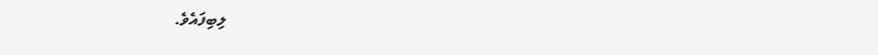ލިބިފައެވެ.